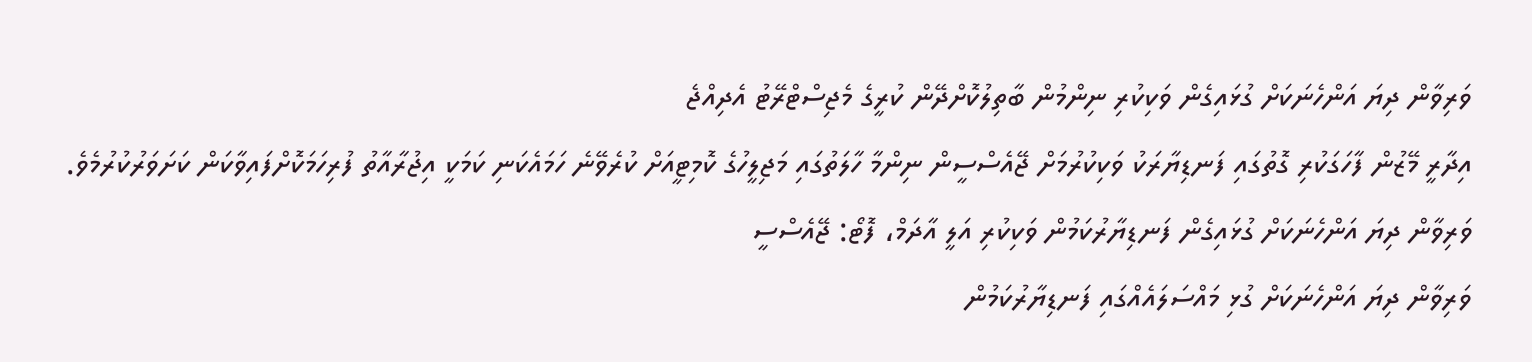ވަރިވާން ދިޔަ އަންހެނަކަށް ގުޅައިގެން ވަކިކުރި ނިންމުން ބާތިލުކޮށްދޭން ކުރީގެ މެޖިސްޓްރޭޓު އެދިއްޖެ
އިދާރީ މޭޒުން ފާހަގަކުރި ގޮތުގައި ފަނޑިޔާރަކު ވަކިކުރުމަށް ޖޭއެސްސީން ނިންމާ ހާލަތުގައި މަޖިލީހުގެ ކޮމިޓީއަށް ކުރެވޭނެ ހަމައެކަނި ކަމަކީ އިޖުރާއާތު ފުރިހަމަކޮށްފައިވާކަން ކަށަވަރުކުރުމެވެ.
ވަރިވާން ދިޔަ އަންހެނަކަށް ގުޅައިގެން ފަނޑިޔާރުކަމުން ވަކިކުރި އަލީ އާދަމް، ފޮޓޯ: ޖޭއެސްސީ
ވަރިވާން ދިޔަ އަންހެނަކަށް ގުޅި މައްސަލައެއްގައި ފަނޑިޔާރުކަމުން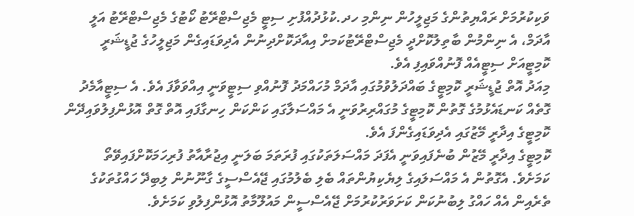ވަކިކުރުމަށް ރައްޔިތުންގެ މަޖިލީހުން ނިންމި ހދ.ކުޅުދުއްފުށި ސިޓީ މެޖިސްޓްރޭޓު ކޯޓުގެ މެޖިސްޓްރޭޓު އަލީ އާދަމް، އެ ނިންމުން ބާތިލުކޮށްދީ މެޖިސްޓްރޭޓުކަމށް އިއާދަކޮށްދިނުން އެދިވަޑައިގެން މަޖިލީހުގެ ޖުޑީޝަރީ ކޮމިޓީއަށް ސިޓީއެއް ފޮނުއްވައިފި އެވެ.
މިއަދު އޮތް ޖުޑީޝަރީ ކޮމިޓީގެ ބައްދަލުވުމުގައި އާދަމް މުހައްމަދު ފޮނުއްވި ސިޓީވަނީ އިއްވަވާފަ އެވެ. އެ ސިޓީއާމެދު ގޮތެއް ކަނޑައެޅުމުގެ ގޮތުން ކޮމިޓީގެ މުގައްރިރުވަނީ އެ މައްސަލާގައި ކަންކަން ހިނގާފައި އޮތް ގޮތް އޮޅުންފިލުވައިދޭން ކޮމިޓީގެ އިދާރީ މޭޒުގައި އެދިވަޑައިގެންފަ އެވެ.
ކޮމިޓީގެ އިދާރީ މޭޒުން ބުނެފައިވަނީ އެފަދަ މައްސަލަތަކުގައި ފުރަތަމަ ބަލަނީ އިޖުރާއާތު ފުރިހަމަކޮށްފައިވޭތޯ ކަމަށެވެ. އެގޮތުން އެ މައްސަލައިގެ ލިޔެކިޔުންތައް ބެލި ބެލުމުގައި ޖޭއެސްސީގެ ގާނޫނުން ލިބިދޭ ހައްގުތަކުގެ ތެރެއިން އެއް ހައްގު ލިބުނުކަން ކަށަވަރުކުރުމަށް ޖޭއެސްސީން މައުލޫމާތު އޮޅުންފިލުވި ކަމަށެވެ.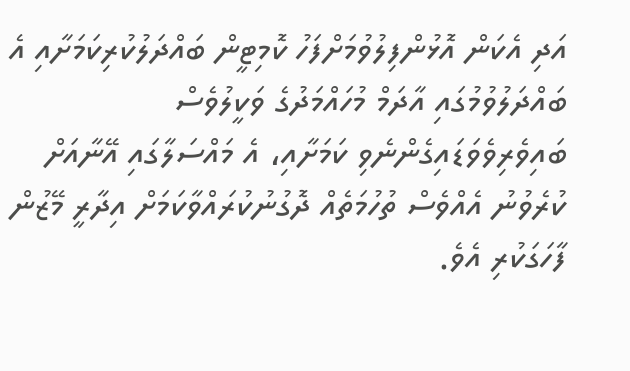އަދި އެކަން އޮޅުންފިލުވުމަށްފަހު ކޮމިޓީން ބައްދަލުކުރިކަމަށާއި އެ ބައްދަލުވުމުގައި އާދަމް މުހައްމަދުގެ ވަކީލުވެސް ބައިވެރިވެވަޑައިގެންނެވި ކަމަށާއި، އެ މައްސަލާގައި އޭނާއަށް ކުރެވުނު އެއްވެސް ތުހުމަތެއް ދޮގުނުކުރައްވާކަމަށް އިދާރީ މޭޒުން ފާހަގަކުރި އެވެ.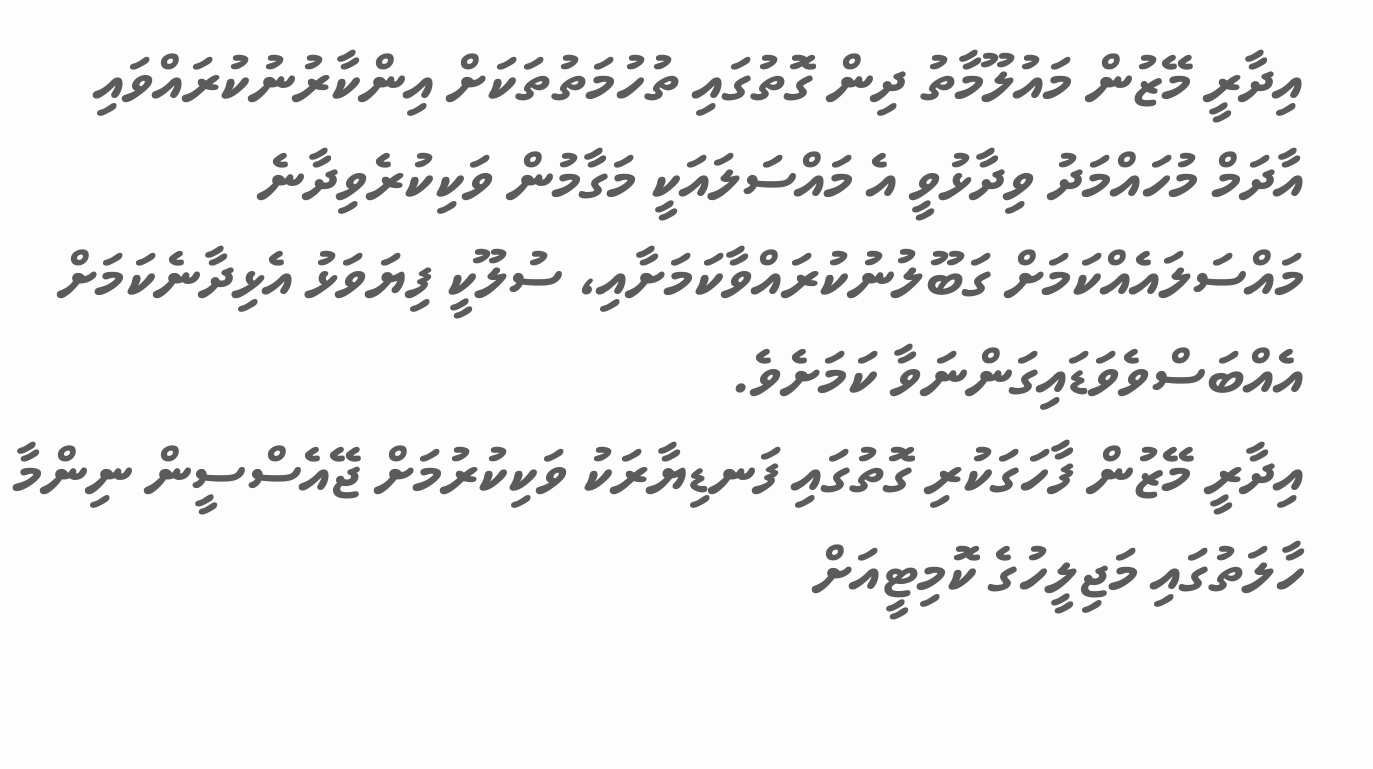އިދާރީ މޭޒުން މައުލޫމާތު ދިން ގޮތުގައި ތުހުމަތުތަކަށް އިންކާރުނުކުރައްވައި އާދަމް މުހައްމަދު ވިދާޅުވީ އެ މައްސަލައަކީ މަގާމުން ވަކިކުރެވިދާނެ މައްސަލައެއްކަމަށް ގަބޫލުނުކުރައްވާކަމަށާއި، ސުލޫކީ ފިޔަވަޅު އެޅިދާނެކަމަށް އެއްބަސްވެވަޑައިގަންނަވާ ކަމަށެވެ.
އިދާރީ މޭޒުން ފާހަގަކުރި ގޮތުގައި ފަނޑިޔާރަކު ވަކިކުރުމަށް ޖޭއެސްސީން ނިންމާ ހާލަތުގައި މަޖިލީހުގެ ކޮމިޓީއަށް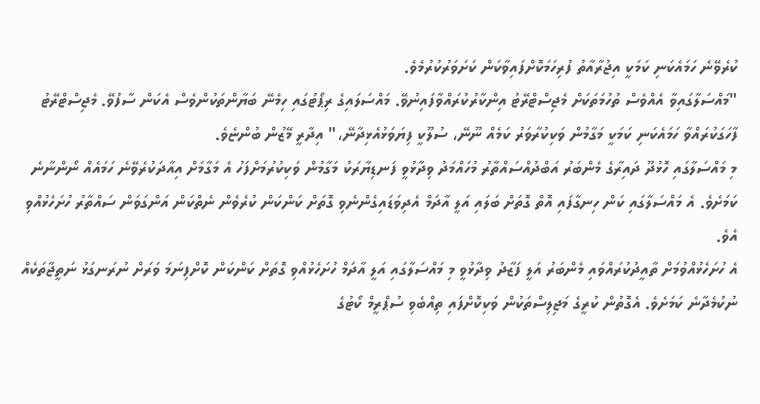ކުރެވޭނެ ހަމައެކަނި ކަމަކީ އިޖުރާއާތު ފުރިހަމަކޮށްފައިވާކަން ކަށަވަރުކުރުމެވެ.
"މައްސަލާގައިވާ އެއްވެސް ތުހުމަތަކަށް މެޖިސްޓްރޭޓު އިންކާރުކުރައްވާފައިނުވޭ. މައްސަލައިގެ ރިޕޯޓުގައި ހިމެނޭ ބަޔާންތަކުންވެސް އެކަން ސާފުވޭ. މެޖިސްޓްރޭޓު ފާހަގަކުރައްވާ ހަމައެކަނި ކަމަކީ މަގާމުން ވަކިކުރާވަރު ކަމެއް ނޫނޭ، ސުލޫކީ ފިޔަވަޅުއެޅިދާނޭ،" އިދާރީ މޭޒުން ބުންޏެވެ.
މި މައްސަލާގައި ހޮޅުދޫ ދައިރާގެ މެންބަރު އަބްދުއްސައްތާރު މުހައްމަދު ވިދާޅުވީ ފަނޑިޔާރަކު މަގާމުން ވަކިކުރުމަށްފަހު އެ މަގާމަށް އިއާދަކުރެވޭނެ ހަމައެއް ނޯންނާނެ ކަމަށެވެ. އެ މައްސަލާގައި ކަން ހިނގާފައި އޮތް ގޮތަށް ބަލައި އަލީ އާދަމް އެދިވަޑައިގެންނެވި ގޮތަށް ކަންކަން ކުރެވެން ނެތްކަން އަންގަވަން ސައްތާރު ހުށަހެޅުއްވި އެވެ.
އެ ހުށަހެޅުއްވުމަށް ތާއީދުކުރައްވައި މެންބަރު އަލީ ފަޒާދު ވިދާޅުވީ މި މައްސަލާގައި އަލީ އާދަމް ހުށަހެޅުއްވި ގޮތަށް ކަންކަން ކޮށްފިނަމަ ވަރަށް ނުރަނގަޅު ނަތީޖާތަކެއް ނުކުމެދާނެ ކަމަށެވެ. އެގޮތުން ކުރީގެ މަޖިލިސްތަކުން ވަކިކޮށްފައި ތިއްބެވި ސުޕްރީމް ކޯޓުގެ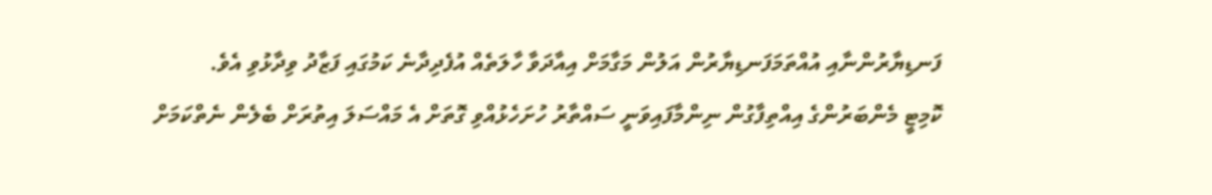ފަނޑިޔާރުންނާއި އުއްތަމަފަނޑިޔާރުން އަލުން މަގާމަށް އިއާދަވާ ހާލަތެއް އުފެދިދާނެ ކަމުގައި ފަޒާދު ވިދާޅުވި އެވެ.
ކޮމިޓީ މެންބަރުންގެ އިއްތިފާގުން ނިންމާފައިވަނީ ސައްތާރު ހުށަހެޅުއްވި ގޮތަށް އެ މައްސަލަ އިތުރަށް ބެލެން ނެތްކަމަށް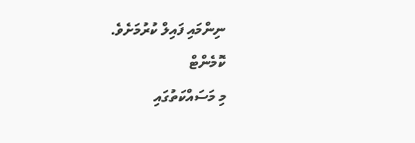ނިންމައި ފައިލް ކުރުމަށެވެ.
ކޮމެންޓް
މި މަސައްކަތުގައި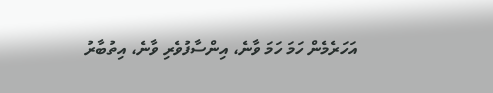އަހަރެމެން ހަމަ ހަމަ ވާނެ، އިންސާފުވެރި ވާނެ، އިތުބާރު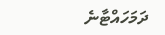ދަމަހައްޓާނެ